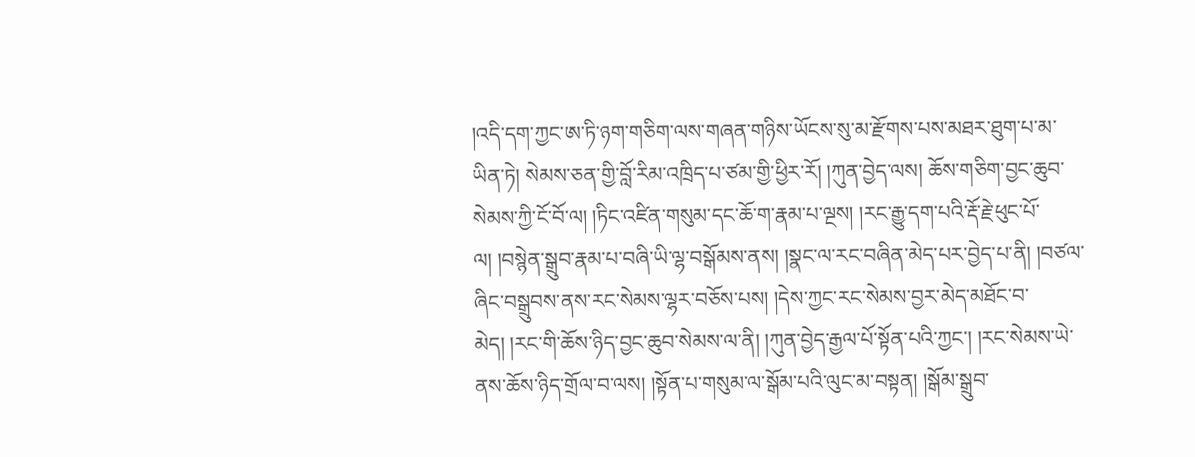།འདི་དག་ཀྱང་ཨ་ཏི་ཉག་གཅིག་ལས་གཞན་གཉིས་ཡོངས་སུ་མ་རྫོགས་པས་མཐར་ཐུག་པ་མ་ཡིན་ཏེ། སེམས་ཅན་གྱི་བློ་རིམ་འཁྲིད་པ་ཙམ་གྱི་ཕྱིར་རོ། །ཀུན་བྱེད་ལས། ཆོས་གཅིག་བྱང་ཆུབ་སེམས་ཀྱི་ངོ་བོ་ལ། །ཏིང་འཛིན་གསུམ་དང་ཆོ་ག་རྣམ་པ་ལྔས། །རང་རྒྱུ་དག་པའི་རྡོ་རྗེ་ཕུང་པོ་ལ། །བསྙེན་སྒྲུབ་རྣམ་པ་བཞི་ཡི་ལྷ་བསྒོམས་ནས། །སྣང་ལ་རང་བཞིན་མེད་པར་བྱེད་པ་ནི། །བཙལ་ཞིང་བསྒྲུབས་ནས་རང་སེམས་ལྷར་བཅོས་པས། །དེས་ཀྱང་རང་སེམས་བྱར་མེད་མཐོང་བ་མེད། །རང་གི་ཆོས་ཉིད་བྱང་ཆུབ་སེམས་ལ་ནི། །ཀུན་བྱེད་རྒྱལ་པོ་སྟོན་པའི་ཀྱང་། །རང་སེམས་ཡེ་ནས་ཆོས་ཉིད་གྲོལ་བ་ལས། །སྟོན་པ་གསུམ་ལ་སྒོམ་པའི་ལུང་མ་བསྟན། །སྒོམ་སྒྲུབ་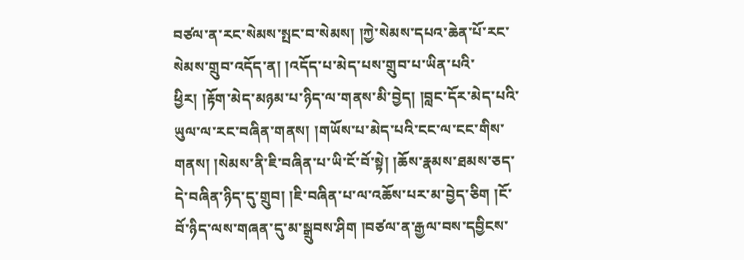བཙལ་ན་རང་སེམས་སྤང་བ་སེམས། །ཀྱེ་སེམས་དཔའ་ཆེན་པོ་རང་སེམས་གྲུབ་འདོད་ན། །འདོད་པ་མེད་པས་གྲུབ་པ་ཡིན་པའི་ཕྱིར། །རྟོག་མེད་མཉམ་པ་ཉིད་ལ་གནས་མི་བྱེད། །བླང་དོར་མེད་པའི་ཡུལ་ལ་རང་བཞིན་གནས། །གཡོས་པ་མེད་པའི་ངང་ལ་ངང་གིས་གནས། །སེམས་ནི་ཇི་བཞིན་པ་ཡི་ངོ་བོ་སྟེ། །ཆོས་རྣམས་ཐམས་ཅད་དེ་བཞིན་ཉིད་དུ་གྲུབ། །ཇི་བཞིན་པ་ལ་འཆོས་པར་མ་བྱེད་ཅིག །ངོ་བོ་ཉིད་ལས་གཞན་དུ་མ་སྒྲུབས་ཤིག །བཙལ་ན་རྒྱལ་བས་དབྱིངས་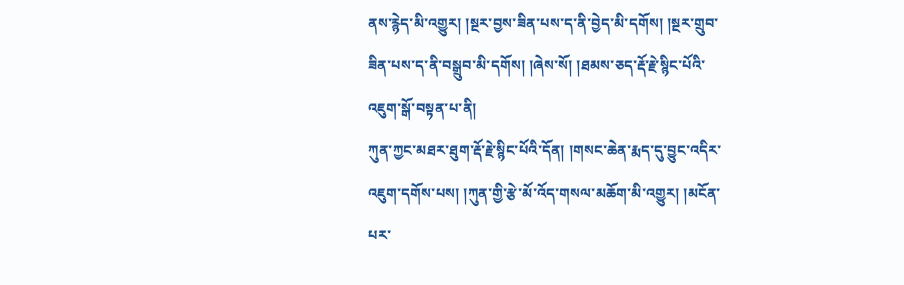ནས་རྙེད་མི་འགྱུར། །སྔར་བྱས་ཟིན་པས་ད་ནི་བྱེད་མི་དགོས། །སྔར་གྲུབ་ཟིན་པས་ད་ནི་བསྒྲུབ་མི་དགོས། །ཞེས་སོ། །ཐམས་ཅད་རྡོ་རྗེ་སྙིང་པོའི་འཇུག་སྒོ་བསྟན་པ་ནི།
ཀུན་ཀྱང་མཐར་ཐུག་རྡོ་རྗེ་སྙིང་པོའི་དོན། །གསང་ཆེན་རྨད་དུ་བྱུང་འདིར་འཇུག་དགོས་པས། །ཀུན་གྱི་རྩེ་མོ་འོད་གསལ་མཆོག་མི་འགྱུར། །མངོན་པར་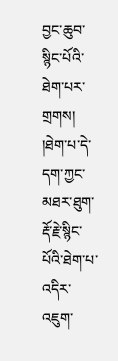བྱང་ཆུབ་སྙིང་པོའི་ཐེག་པར་གྲགས།
།ཐེག་པ་དེ་དག་ཀྱང་མཐར་ཐུག་རྡོ་རྗེ་སྙིང་པོའི་ཐེག་པ་འདིར་འཇུག་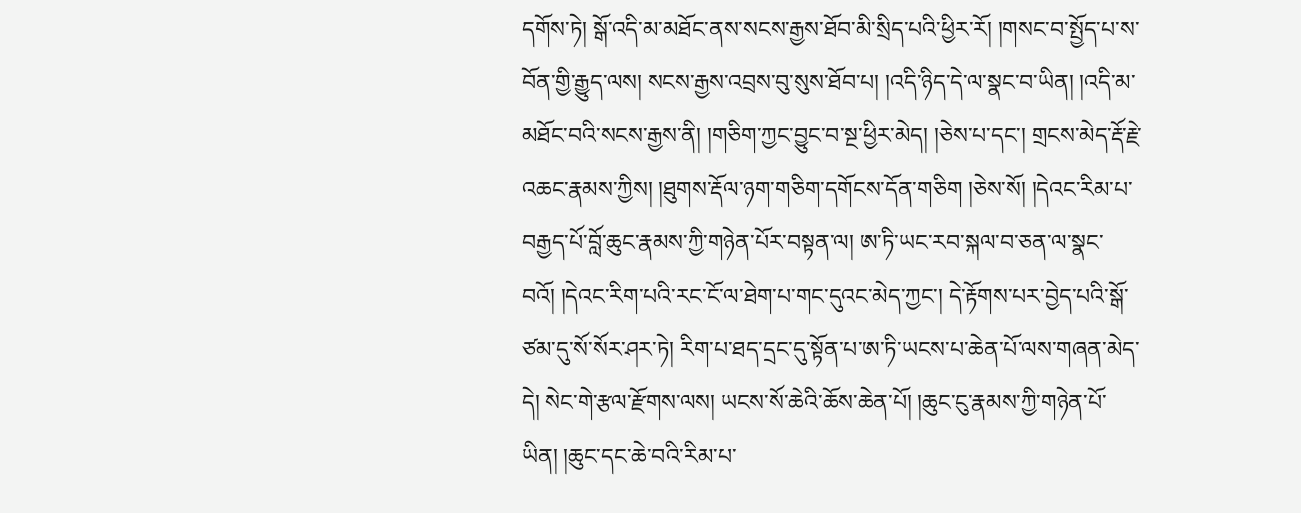དགོས་ཏེ། སྒོ་འདི་མ་མཐོང་ནས་སངས་རྒྱས་ཐོབ་མི་སྲིད་པའི་ཕྱིར་རོ། །གསང་བ་སྤྱོད་པ་ས་བོན་གྱི་རྒྱུད་ལས། སངས་རྒྱས་འབྲས་བུ་སུས་ཐོབ་པ། །འདི་ཉིད་དེ་ལ་སྣང་བ་ཡིན། །འདི་མ་མཐོང་བའི་སངས་རྒྱས་ནི། །གཅིག་ཀྱང་བྱུང་བ་སྔ་ཕྱིར་མེད། །ཅེས་པ་དང་། གྲངས་མེད་རྡོ་རྗེ་འཆང་རྣམས་ཀྱིས། །ཐུགས་རྡོལ་ཉག་གཅིག་དགོངས་དོན་གཅིག །ཅེས་སོ། །དེའང་རིམ་པ་བརྒྱད་པོ་བློ་ཆུང་རྣམས་ཀྱི་གཉེན་པོར་བསྟན་ལ། ཨ་ཏི་ཡང་རབ་སྐལ་བ་ཅན་ལ་སྣང་བའོ། །དེའང་རིག་པའི་རང་ངོ་ལ་ཐེག་པ་གང་དུའང་མེད་ཀྱང་། དེ་རྟོགས་པར་བྱེད་པའི་སྒོ་ཙམ་དུ་སོ་སོར་ཤར་ཏེ། རིག་པ་ཐད་དྲང་དུ་སྟོན་པ་ཨ་ཏི་ཡངས་པ་ཆེན་པོ་ལས་གཞན་མེད་དེ། སེང་གེ་རྩལ་རྫོགས་ལས། ཡངས་སོ་ཆེའི་ཆོས་ཆེན་པོ། །ཆུང་ངུ་རྣམས་ཀྱི་གཉེན་པོ་ཡིན། །ཆུང་དང་ཆེ་བའི་རིམ་པ་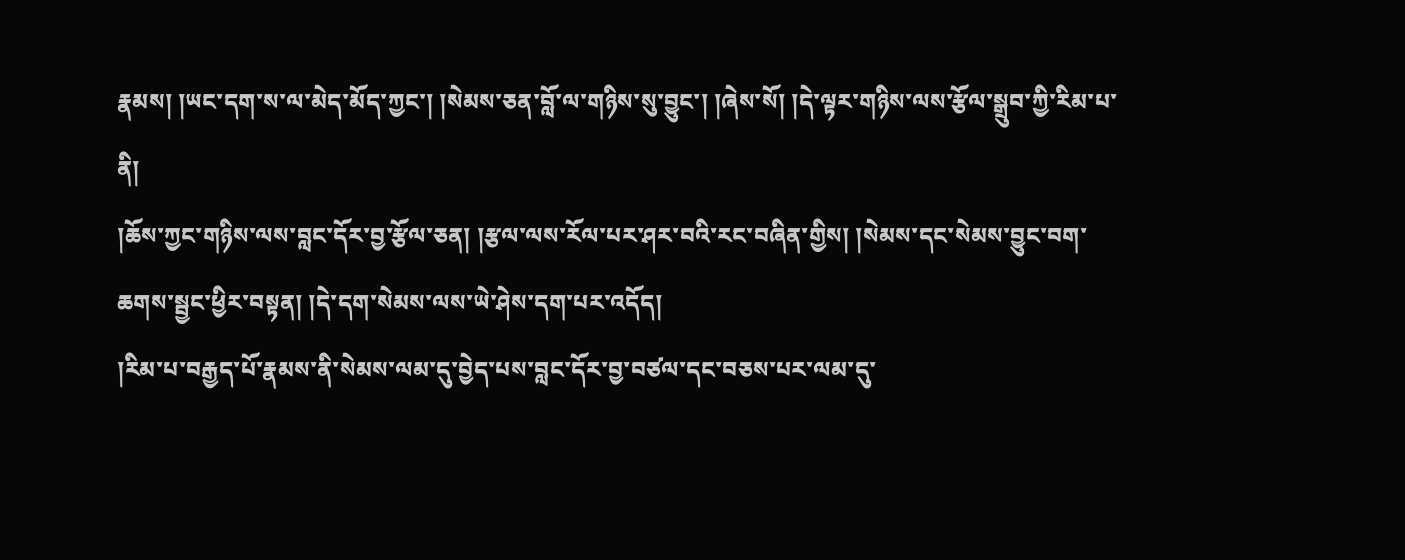རྣམས། །ཡང་དག་ས་ལ་མེད་མོད་ཀྱང་། །སེམས་ཅན་བློ་ལ་གཉིས་སུ་བྱུང་། །ཞེས་སོ། །དེ་ལྟར་གཉིས་ལས་རྩོལ་སྒྲུབ་ཀྱི་རིམ་པ་ནི།
།ཆོས་ཀྱང་གཉིས་ལས་བླང་དོར་བྱ་རྩོལ་ཅན། །རྩལ་ལས་རོལ་པར་ཤར་བའི་རང་བཞིན་གྱིས། །སེམས་དང་སེམས་བྱུང་བག་ཆགས་སྦྱང་ཕྱིར་བསྟན། །དེ་དག་སེམས་ལས་ཡེ་ཤེས་དག་པར་འདོད།
།རིམ་པ་བརྒྱད་པོ་རྣམས་ནི་སེམས་ལམ་དུ་བྱེད་པས་བླང་དོར་བྱ་བཙལ་དང་བཅས་པར་ལམ་དུ་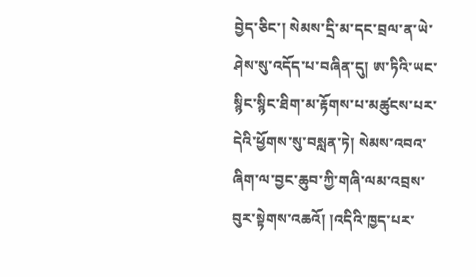བྱེད་ཅིང་། སེམས་དྲི་མ་དང་བྲལ་ན་ཡེ་ཤེས་སུ་འདོད་པ་བཞིན་དུ། ཨ་ཏིའི་ཡང་སྙིང་སྙིང་ཐིག་མ་རྟོགས་པ་མཚུངས་པར་དེའི་ཕྱོགས་སུ་བསླན་ཏེ། སེམས་འབའ་ཞིག་ལ་བྱང་ཆུབ་ཀྱི་གཞི་ལམ་འབྲས་བུར་སྟེགས་འཆའོ། །འདིའི་ཁྱད་པར་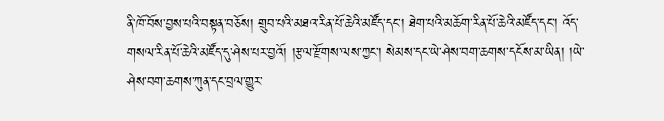ནི་ཁོ་བོས་བྱས་པའི་བསྟན་བཅོས། གྲུབ་པའི་མཐའ་རིན་པོ་ཆེའི་མཛོད་དང་། ཐེག་པའི་མཆོག་རིན་པོ་ཆེའི་མཛོད་དང་། འོད་གསལ་རིན་པོ་ཆེའི་མཛོད་དུ་ཤེས་པར་བྱའོ། །རྩལ་རྫོགས་ལས་ཀྱང་། སེམས་དང་ཡེ་ཤེས་བག་ཆགས་དངོས་མ་ཡིན། །ཡེ་ཤེས་བག་ཆགས་ཀུན་དང་བྲལ་གྱུར་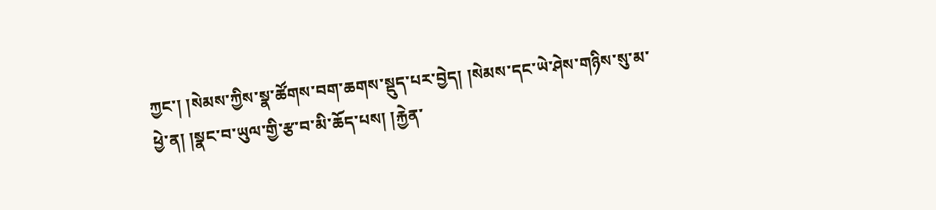ཀྱང་། །སེམས་ཀྱིས་སྣ་ཚོགས་བག་ཆགས་སྡུད་པར་བྱེད། །སེམས་དང་ཡེ་ཤེས་གཉིས་སུ་མ་ཕྱེ་ན། །སྣང་བ་ཡུལ་གྱི་རྩ་བ་མི་ཆོད་པས། །རྐྱེན་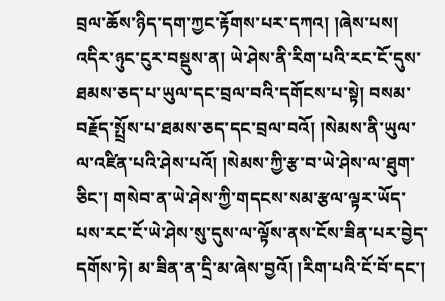བྲལ་ཆོས་ཉིད་དག་ཀྱང་རྟོགས་པར་དཀའ། །ཞེས་པས། འདིར་ཉུང་ངུར་བསྡུས་ན། ཡེ་ཤེས་ནི་རིག་པའི་རང་ངོ་དུས་ཐམས་ཅད་པ་ཡུལ་དང་བྲལ་བའི་དགོངས་པ་སྟེ། བསམ་བརྗོད་སྤྲོས་པ་ཐམས་ཅད་དང་བྲལ་བའོ། །སེམས་ནི་ཡུལ་ལ་འཛིན་པའི་ཤེས་པའོ། །སེམས་ཀྱི་རྩ་བ་ཡེ་ཤེས་ལ་ཐུག་ཅིང་། གསེབ་ན་ཡེ་ཤེས་ཀྱི་གདངས་སམ་རྩལ་ལྟར་ཡོད་པས་རང་ངོ་ཡེ་ཤེས་སུ་དུས་ལ་ལྟོས་ནས་ངོས་ཟིན་པར་བྱེད་དགོས་ཏེ། མ་ཟིན་ན་དྲི་མ་ཞེས་བྱའོ། །རིག་པའི་ངོ་བོ་དང་།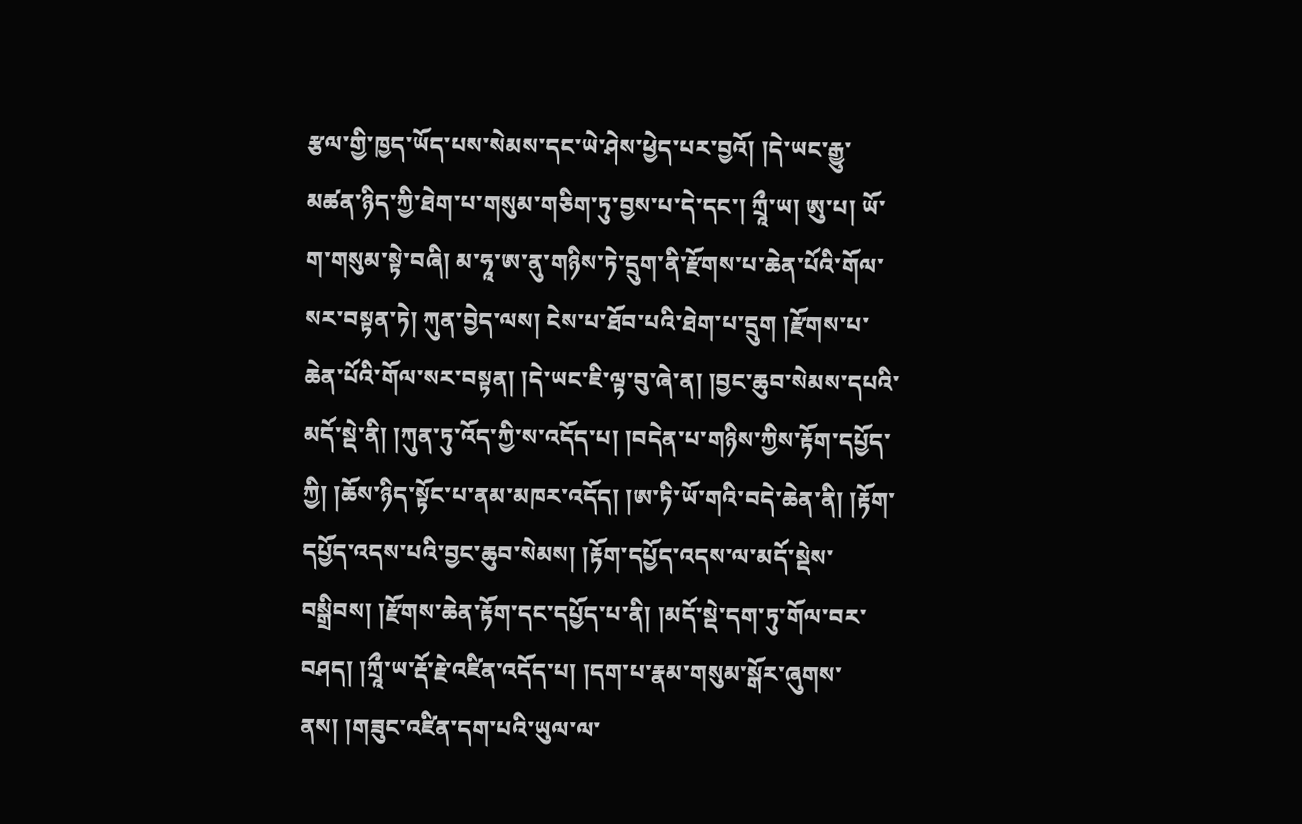རྩལ་གྱི་ཁྱད་ཡོད་པས་སེམས་དང་ཡེ་ཤེས་ཕྱེད་པར་བྱའོ། །དེ་ཡང་རྒྱུ་མཚན་ཉིད་ཀྱི་ཐེག་པ་གསུམ་གཅིག་ཏུ་བྱས་པ་དེ་དང་། ཀྲཱྀ་ཡ། ཨུ་པ། ཡོ་ག་གསུམ་སྟེ་བཞི། མ་ཧཱ་ཨ་ནུ་གཉིས་ཏེ་དྲུག་ནི་རྫོགས་པ་ཆེན་པོའི་གོལ་སར་བསྟན་ཏེ། ཀུན་བྱེད་ལས། ངེས་པ་ཐོབ་པའི་ཐེག་པ་དྲུག །རྫོགས་པ་ཆེན་པོའི་གོལ་སར་བསྟན། །དེ་ཡང་ཇི་ལྟ་བུ་ཞེ་ན། །བྱང་ཆུབ་སེམས་དཔའི་མདོ་སྡེ་ནི། །ཀུན་ཏུ་འོད་ཀྱི་ས་འདོད་པ། །བདེན་པ་གཉིས་ཀྱིས་རྟོག་དཔྱོད་ཀྱི། །ཆོས་ཉིད་སྟོང་པ་ནམ་མཁར་འདོད། །ཨ་ཏི་ཡོ་གའི་བདེ་ཆེན་ནི། །རྟོག་དཔྱོད་འདས་པའི་བྱང་ཆུབ་སེམས། །རྟོག་དཔྱོད་འདས་ལ་མདོ་སྡེས་བསྒྲིབས། །རྫོགས་ཆེན་རྟོག་དང་དཔྱོད་པ་ནི། །མདོ་སྡེ་དག་ཏུ་གོལ་བར་བཤད། །ཀྲཱྀ་ཡ་རྡོ་རྗེ་འཛིན་འདོད་པ། །དག་པ་རྣམ་གསུམ་སྒོར་ཞུགས་ནས། །གཟུང་འཛིན་དག་པའི་ཡུལ་ལ་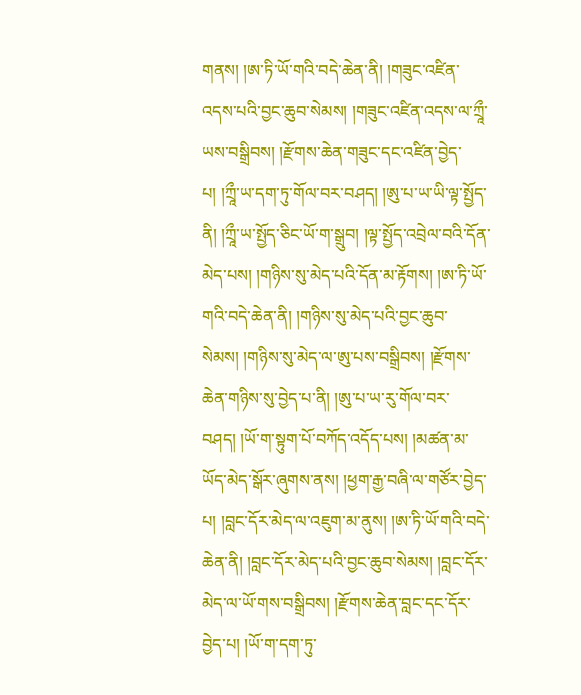གནས། །ཨ་ཏི་ཡོ་གའི་བདེ་ཆེན་ནི། །གཟུང་འཛིན་འདས་པའི་བྱང་ཆུབ་སེམས། །གཟུང་འཛིན་འདས་ལ་ཀྲཱྀ་ཡས་བསྒྲིབས། །རྫོགས་ཆེན་གཟུང་དང་འཛིན་བྱེད་པ། །ཀྲཱྀ་ཡ་དག་ཏུ་གོལ་བར་བཤད། །ཨུ་པ་ཡ་ཡི་ལྟ་སྤྱོད་ནི། །ཀྲཱྀ་ཡ་སྤྱོད་ཅིང་ཡོ་ག་སྒྲུབ། །ལྟ་སྤྱོད་འབྲེལ་བའི་དོན་མེད་པས། །གཉིས་སུ་མེད་པའི་དོན་མ་རྟོགས། །ཨ་ཏི་ཡོ་གའི་བདེ་ཆེན་ནི། །གཉིས་སུ་མེད་པའི་བྱང་ཆུབ་སེམས། །གཉིས་སུ་མེད་ལ་ཨུ་པས་བསྒྲིབས། །རྫོགས་ཆེན་གཉིས་སུ་བྱེད་པ་ནི། །ཨུ་པ་ཡ་རུ་གོལ་བར་བཤད། །ཡོ་ག་སྟུག་པོ་བཀོད་འདོད་པས། །མཚན་མ་ཡོད་མེད་སྒོར་ཞུགས་ནས། །ཕྱག་རྒྱ་བཞི་ལ་གཙོར་བྱེད་པ། །བླང་དོར་མེད་ལ་འཇུག་མ་ནུས། །ཨ་ཏི་ཡོ་གའི་བདེ་ཆེན་ནི། །བླང་དོར་མེད་པའི་བྱང་ཆུབ་སེམས། །བླང་དོར་མེད་ལ་ཡོ་གས་བསྒྲིབས། །རྫོགས་ཆེན་བླང་དང་དོར་བྱེད་པ། །ཡོ་ག་དག་ཏུ་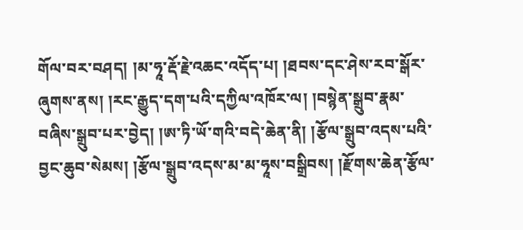གོལ་བར་བཤད། །མ་ཧཱ་རྡོ་རྗེ་འཆང་འདོད་པ། །ཐབས་དང་ཤེས་རབ་སྒོར་ཞུགས་ནས། །རང་རྒྱུད་དག་པའི་དཀྱིལ་འཁོར་ལ། །བསྙེན་སྒྲུབ་རྣམ་བཞིས་སྒྲུབ་པར་བྱེད། །ཨ་ཏི་ཡོ་གའི་བདེ་ཆེན་ནི། །རྩོལ་སྒྲུབ་འདས་པའི་བྱང་ཆུབ་སེམས། །རྩོལ་སྒྲུབ་འདས་མ་མ་ཧཱས་བསྒྲིབས། །རྫོགས་ཆེན་རྩོལ་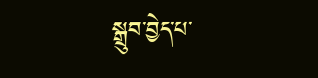སྒྲུབ་བྱེད་པ་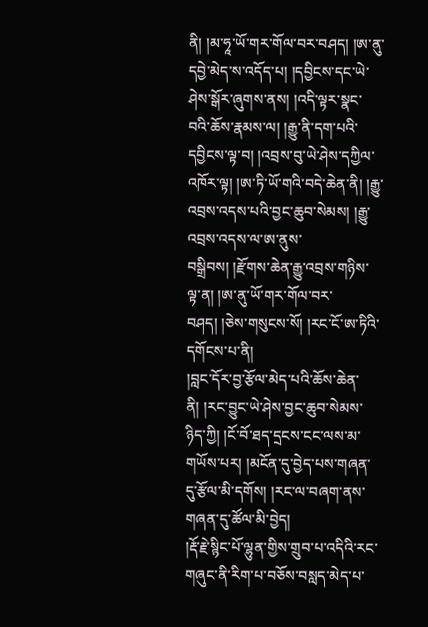ནི། །མ་ཧཱ་ཡོ་གར་གོལ་བར་བཤད། །ཨ་ནུ་དབྱེ་མེད་ས་འདོད་པ། །དབྱིངས་དང་ཡེ་ཤེས་སྒོར་ཞུགས་ནས། །འདི་ལྟར་སྣང་བའི་ཆོས་རྣམས་ལ། །རྒྱུ་ནི་དག་པའི་དབྱིངས་ལྟ་བ། །འབྲས་བུ་ཡེ་ཤེས་དཀྱིལ་འཁོར་ལྟ། །ཨ་ཏི་ཡོ་གའི་བདེ་ཆེན་ནི། །རྒྱུ་འབྲས་འདས་པའི་བྱང་ཆུབ་སེམས། །རྒྱུ་འབྲས་འདས་ལ་ཨ་ནུས་བསྒྲིབས། །རྫོགས་ཆེན་རྒྱུ་འབྲས་གཉིས་ལྟ་ན། །ཨ་ནུ་ཡོ་གར་གོལ་བར་བཤད། །ཅེས་གསུངས་སོ། །རང་ངོ་ཨ་ཏིའི་དགོངས་པ་ནི།
།བླང་དོར་བྱ་རྩོལ་མེད་པའི་ཆོས་ཆེན་ནི། །རང་བྱུང་ཡེ་ཤེས་བྱང་ཆུབ་སེམས་ཉིད་ཀྱི། །ངོ་བོ་ཐད་དྲངས་ངང་ལས་མ་གཡོས་པར། །མངོན་དུ་བྱེད་པས་གཞན་དུ་རྩོལ་མི་དགོས། །རང་ལ་བཞག་ནས་གཞན་དུ་ཚོལ་མི་བྱེད།
།རྡོ་རྗེ་སྙིང་པོ་ལྷུན་གྱིས་གྲུབ་པ་འདིའི་རང་གཞུང་ནི་རིག་པ་བཅོས་བསླད་མེད་པ་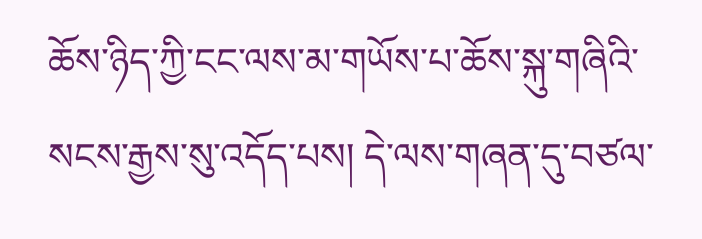ཆོས་ཉིད་ཀྱི་ངང་ལས་མ་གཡོས་པ་ཆོས་སྐུ་གཞིའི་སངས་རྒྱས་སུ་འདོད་པས། དེ་ལས་གཞན་དུ་བཙལ་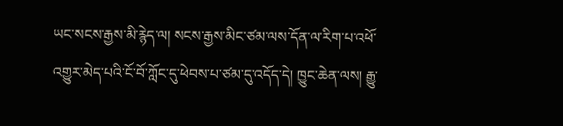ཡང་སངས་རྒྱས་མི་རྙེད་ལ། སངས་རྒྱས་མིང་ཙམ་ལས་དོན་ལ་རིག་པ་འཕོ་འགྱུར་མེད་པའི་ངོ་བོ་ཀློང་དུ་ཕེབས་པ་ཙམ་དུ་འདོད་དེ། ཁྱུང་ཆེན་ལས། རྒྱུ་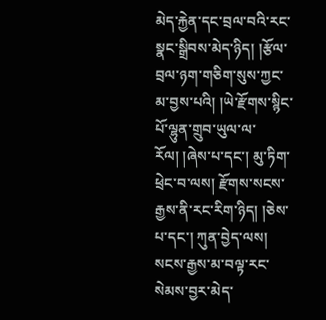མེད་རྐྱེན་དང་བྲལ་བའི་རང་སྣང་སྒྲིབས་མེད་ཉིད། །རྩོལ་བྲལ་ཉག་གཅིག་སུས་ཀྱང་མ་བྱས་པའི། །ཡེ་རྫོགས་སྙིང་པོ་ལྷུན་གྲུབ་ཡུལ་ལ་རོལ། །ཞེས་པ་དང་། མུ་ཏིག་ཕྲེང་བ་ལས། རྫོགས་སངས་རྒྱས་ནི་རང་རིག་ཉིད། །ཅེས་པ་དང་། ཀུན་བྱེད་ལས། སངས་རྒྱས་མ་བལྟ་རང་སེམས་བྱར་མེད་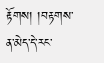རྟོགས། །བརྟགས་ན་མེད་དེ་རང་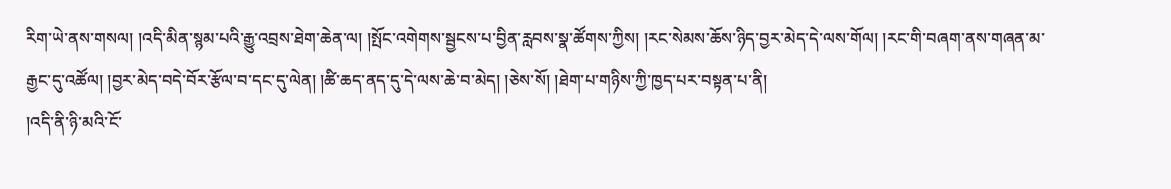རིག་ཡེ་ནས་གསལ། །འདི་མིན་སྙམ་པའི་རྒྱུ་འབྲས་ཐེག་ཆེན་ལ། །སྤོང་འགེགས་སྦྱངས་པ་བྱིན་རླབས་སྣ་ཚོགས་ཀྱིས། །རང་སེམས་ཆོས་ཉིད་བྱར་མེད་དེ་ལས་གོལ། །རང་གི་བཞག་ནས་གཞན་མ་རྒྱང་དུ་འཚོལ། །བྱར་མེད་བདེ་བོར་རྩོལ་བ་དང་དུ་ལེན། །ཚི་ཆད་ནད་དུ་དེ་ལས་ཆེ་བ་མེད། །ཅེས་སོ། །ཐེག་པ་གཉིས་ཀྱི་ཁྱད་པར་བསྟན་པ་ནི།
།འདི་ནི་ཉི་མའི་ངོ་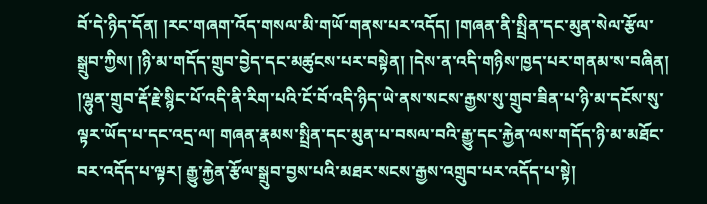བོ་དེ་ཉིད་དོན། །རང་གཞག་འོད་གསལ་མི་གཡོ་གནས་པར་འདོད། །གཞན་ནི་སྤྲིན་དང་མུན་སེལ་རྩོལ་སྒྲུབ་ཀྱིས། །ཉི་མ་གདོད་གྲུབ་བྱེད་དང་མཚུངས་པར་བསྟེན། །དེས་ན་འདི་གཉིས་ཁྱད་པར་གནམ་ས་བཞིན།
།ལྷུན་གྲུབ་རྡོ་རྗེ་སྙིང་པོ་འདི་ནི་རིག་པའི་ངོ་བོ་འདི་ཉིད་ཡེ་ནས་སངས་རྒྱས་སུ་གྲུབ་ཟིན་པ་ཉི་མ་དངོས་སུ་ལྟར་ཡོད་པ་དང་འདྲ་ལ། གཞན་རྣམས་སྤྲིན་དང་མུན་པ་བསལ་བའི་རྒྱུ་དང་རྐྱེན་ལས་གདོད་ཉི་མ་མཐོང་བར་འདོད་པ་ལྟར། རྒྱུ་རྐྱེན་རྩོལ་སྒྲུབ་བྱས་པའི་མཐར་སངས་རྒྱས་འགྲུབ་པར་འདོད་པ་སྟེ།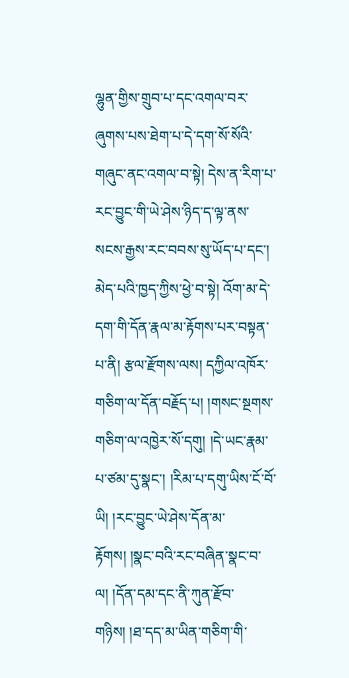ལྷུན་གྱིས་གྲུབ་པ་དང་འགལ་བར་ཞུགས་པས་ཐེག་པ་དེ་དག་སོ་སོའི་གཞུང་ནང་འགལ་བ་སྟེ། དེས་ན་རིག་པ་རང་བྱུང་གི་ཡེ་ཤེས་ཉིད་ད་ལྟ་ནས་སངས་རྒྱས་རང་བབས་སུ་ཡོད་པ་དང་། མེད་པའི་ཁྱད་ཀྱིས་ཕྱེ་བ་སྟེ། འོག་མ་དེ་དག་གི་དོན་རྣལ་མ་རྟོགས་པར་བསྟན་པ་ནི། རྩལ་རྫོགས་ལས། དཀྱིལ་འཁོར་གཅིག་ལ་དོན་བརྗོད་པ། །གསང་སྔགས་གཅིག་ལ་འཁྱེར་སོ་དགུ། །དེ་ཡང་རྣམ་པ་ཙམ་དུ་སྣང་། །རིམ་པ་དགུ་ཡིས་ངོ་བོ་ཡི། །རང་བྱུང་ཡེ་ཤེས་དོན་མ་རྟོགས། །སྣང་བའི་རང་བཞིན་སྣང་བ་ལ། །དོན་དམ་དང་ནི་ཀུན་རྫོབ་གཉིས། །ཐ་དད་མ་ཡིན་གཅིག་གི་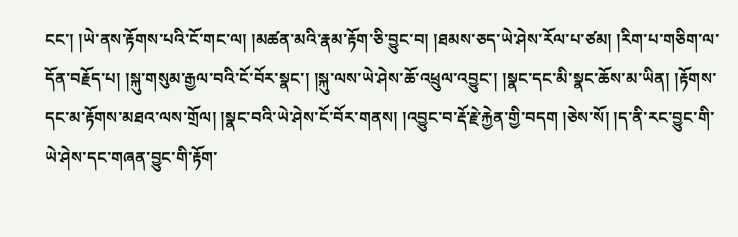ངང་། །ཡེ་ནས་རྟོགས་པའི་ངོ་གང་ལ། །མཚན་མའི་རྣམ་རྟོག་ཅི་བྱུང་བ། །ཐམས་ཅད་ཡེ་ཤེས་རོལ་པ་ཙམ། །རིག་པ་གཅིག་ལ་དོན་བརྗོད་པ། །སྐུ་གསུམ་རྒྱལ་བའི་ངོ་བོར་སྣང་། །སྐུ་ལས་ཡེ་ཤེས་ཆོ་འཕྲུལ་འབྱུང་། །སྣང་དང་མི་སྣང་ཆོས་མ་ཡིན། །རྟོགས་དང་མ་རྟོགས་མཐའ་ལས་གྲོལ། །སྣང་བའི་ཡེ་ཤེས་ངོ་བོར་གནས། །འབྱུང་བ་རྡོ་རྗེ་རྐྱེན་གྱི་བདག །ཅེས་སོ། །ད་ནི་རང་བྱུང་གི་ཡེ་ཤེས་དང་གཞན་བྱུང་གི་རྟོག་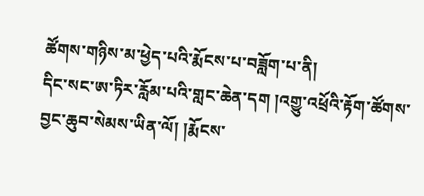ཚོགས་གཉིས་མ་ཕྱེད་པའི་རྨོངས་པ་བཟློག་པ་ནི།
དིང་སང་ཨ་ཏིར་རློམ་པའི་གླང་ཆེན་དག །འགྱུ་འཕྲོའི་རྟོག་ཚོགས་བྱང་ཆུབ་སེམས་ཡིན་ལོ། །རྨོངས་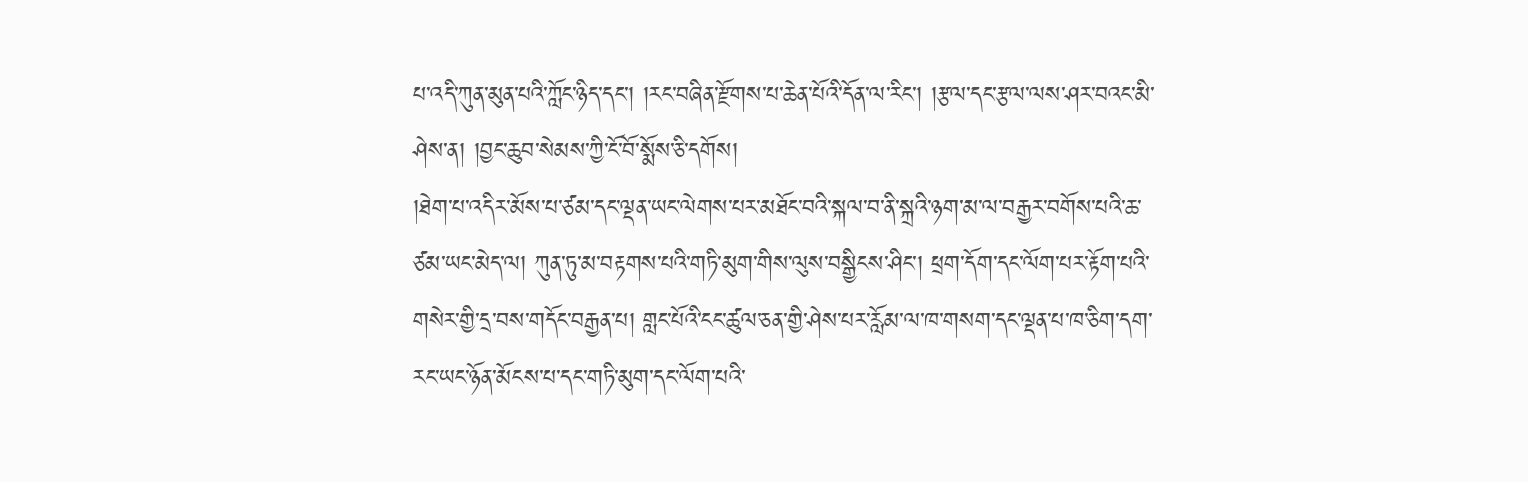པ་འདི་ཀུན་མུན་པའི་ཀློང་ཉིད་དང་། །རང་བཞིན་རྫོགས་པ་ཆེན་པོའི་དོན་ལ་རིང་། །རྩལ་དང་རྩལ་ལས་ཤར་བའང་མི་ཤེས་ན། །བྱང་ཆུབ་སེམས་ཀྱི་ངོ་བོ་སྨོས་ཅི་དགོས།
།ཐེག་པ་འདིར་མོས་པ་ཙམ་དང་ལྡན་ཡང་ལེགས་པར་མཐོང་བའི་སྐལ་བ་ནི་སྐྲའི་ཉག་མ་ལ་བརྒྱར་བགོས་པའི་ཆ་ཙམ་ཡང་མེད་ལ། ཀུན་ཏུ་མ་བརྟགས་པའི་གཏི་མུག་གིས་ལུས་བསྒྱིངས་ཤིང་། ཕྲག་དོག་དང་ལོག་པར་རྟོག་པའི་གསེར་གྱི་དྲ་བས་གདོང་བརྒྱན་པ། གླང་པོའི་ངང་ཚུལ་ཅན་གྱི་ཤེས་པར་རློམ་ལ་ཁ་གསག་དང་ལྡན་པ་ཁ་ཅིག་དག་རང་ཡང་ཉོན་མོངས་པ་དང་གཏི་མུག་དང་ལོག་པའི་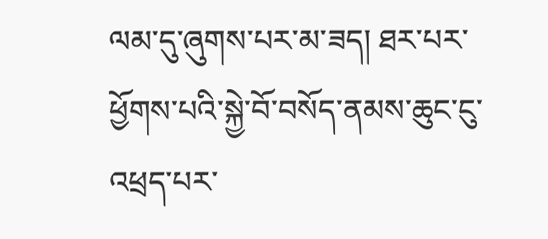ལམ་དུ་ཞུགས་པར་མ་ཟད། ཐར་པར་ཕྱོགས་པའི་སྐྱེ་བོ་བསོད་ནམས་ཆུང་ངུ་འཕྲད་པར་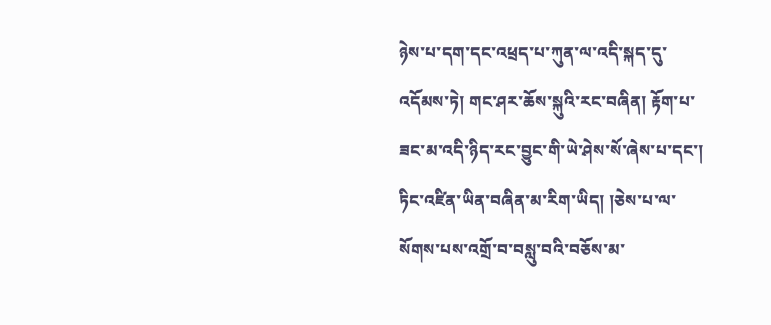ཉེས་པ་དག་དང་འཕྲད་པ་ཀུན་ལ་འདི་སྐད་དུ་འདོམས་ཏེ། གང་ཤར་ཆོས་སྐུའི་རང་བཞིན། རྟོག་པ་ཟང་མ་འདི་ཉིད་རང་བྱུང་གི་ཡེ་ཤེས་སོ་ཞེས་པ་དང་། ཏིང་འཛིན་ཡིན་བཞིན་མ་རིག་ཡིད། །ཅེས་པ་ལ་སོགས་པས་འགྲོ་བ་བསླུ་བའི་བཅོས་མ་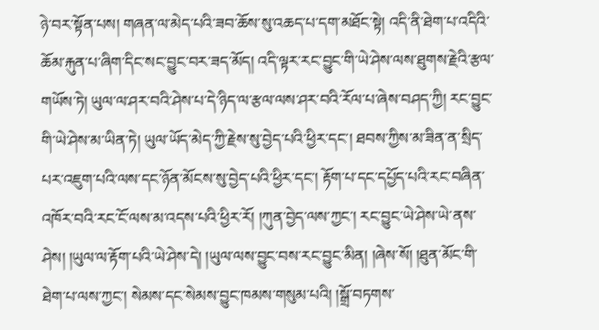ཉེ་བར་སྟོན་པས། གཞན་ལ་མེད་པའི་ཟབ་ཆོས་སུ་འཆད་པ་དག་མཐོང་སྟེ། འདི་ནི་ཐེག་པ་འདིའི་ཆོམ་རྐུན་པ་ཞིག་དིང་སང་བྱུང་བར་ཟད་མོད། འདི་ལྟར་རང་བྱུང་གི་ཡེ་ཤེས་ལས་ཐུགས་རྗེའི་རྩལ་གཡོས་ཏེ། ཡུལ་ལ་ཤར་བའི་ཤེས་པ་དེ་ཉིད་ལ་རྩལ་ལས་ཤར་བའི་རོལ་པ་ཞེས་བཤད་ཀྱི། རང་བྱུང་གི་ཡེ་ཤེས་མ་ཡིན་ཏེ། ཡུལ་ཡོད་མེད་ཀྱི་རྗེས་སུ་བྱེད་པའི་ཕྱིར་དང་། ཐབས་ཀྱིས་མ་ཟིན་ན་སྲིད་པར་འཇུག་པའི་ལས་དང་ཉོན་མོངས་སུ་བྱེད་པའི་ཕྱིར་དང་། རྟོག་པ་དང་དཔྱོད་པའི་རང་བཞིན་འཁོར་བའི་རང་ངོ་ལས་མ་འདས་པའི་ཕྱིར་རོ། །ཀུན་བྱེད་ལས་ཀྱང་། རང་བྱུང་ཡེ་ཤེས་ཡེ་ནས་ཤེས། །ཡུལ་ལ་རྟོག་པའི་ཡེ་ཤེས་དེ། །ཡུལ་ལས་བྱུང་བས་རང་བྱུང་མིན། །ཞེས་སོ། །ཐུན་མོང་གི་ཐེག་པ་ལས་ཀྱང་། སེམས་དང་སེམས་བྱུང་ཁམས་གསུམ་པའི། །སྒྲོ་བཏགས་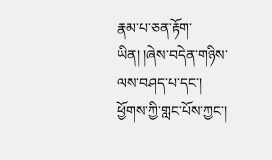རྣམ་པ་ཅན་རྟོག་ཡིན། །ཞེས་བདེན་གཉིས་ལས་བཤད་པ་དང་། ཕྱོགས་ཀྱི་གླང་པོས་ཀྱང་།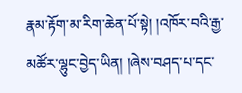རྣམ་རྟོག་མ་རིག་ཆེན་པོ་སྟེ། །འཁོར་བའི་རྒྱ་མཚོར་ལྷུང་བྱེད་ཡིན། །ཞེས་བཤད་པ་དང་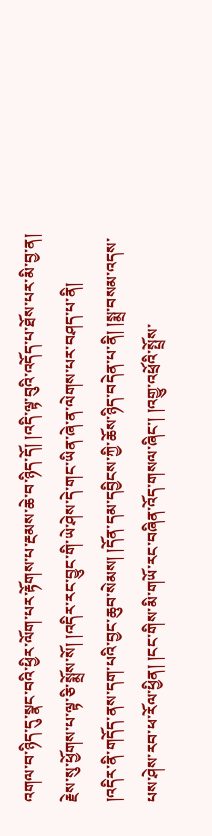འགལ་བ་ཉིད་དུ་སྣང་བའི་ཕྱིར་ལོག་པར་རྟོགས་པ་རྔམས་ཆེ་བ་ཉིད་དོ། །འདི་ལྟ་བུའི་འདོད་པ་ཐོས་པར་མི་བྱ་ན། རྗེས་སུ་ཕྱོགས་པ་ལྟ་ཅི་སྨྲོས་སོ། །འདིར་རང་བྱུང་གི་ཡེ་ཤེས་དེ་གང་ཡིན་ཞེ་ན་ལེགས་པར་བཤད་པ་ནི།
།འདིར་ནི་གདོད་ནས་དག་པའི་བྱང་ཆུབ་སེམས། །དོན་དམ་དབྱིངས་ཀྱི་ཆོས་ཉིད་བདེན་པ་ནི། །སྨྲ་བསམ་འདས་པས་ཤེས་རབ་ཕ་རོལ་ཕྱིན། །ངང་གིས་མི་གཡོ་རང་བཞིན་འོད་གསལ་ཞིང་། །འགྱུ་འཕྲོའི་སྤྲོས་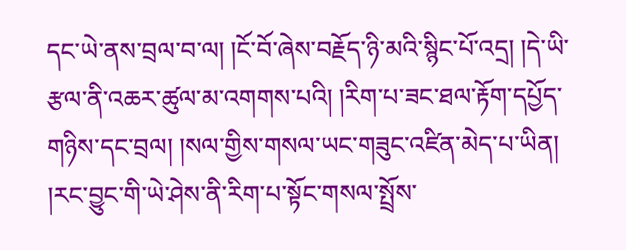དང་ཡེ་ནས་བྲལ་བ་ལ། །ངོ་བོ་ཞེས་བརྗོད་ཉི་མའི་སྙིང་པོ་འདྲ། །དེ་ཡི་རྩལ་ནི་འཆར་ཚུལ་མ་འགགས་པའི། །རིག་པ་ཟང་ཐལ་རྟོག་དཔྱོད་གཉིས་དང་བྲལ། །སལ་གྱིས་གསལ་ཡང་གཟུང་འཛིན་མེད་པ་ཡིན།
།རང་བྱུང་གི་ཡེ་ཤེས་ནི་རིག་པ་སྟོང་གསལ་སྤྲོས་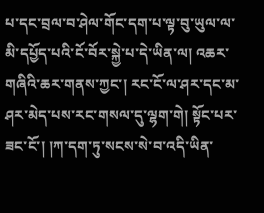པ་དང་བྲལ་བ་ཤེལ་གོང་དག་པ་ལྟ་བུ་ཡུལ་ལ་མི་དཔྱོད་པའི་ངོ་བོར་སྐྱེ་པ་དེ་ཡིན་ལ། འཆར་གཞིའི་ཆར་གནས་ཀྱང་། རང་ངོ་ལ་ཤར་དང་མ་ཤར་མེད་པས་རང་གསལ་དུ་ལྷག་གེ། སྟོང་པར་ཟང་ངོ་། །ཀ་དག་ཏུ་སངས་སེ་བ་འདི་ཡིན་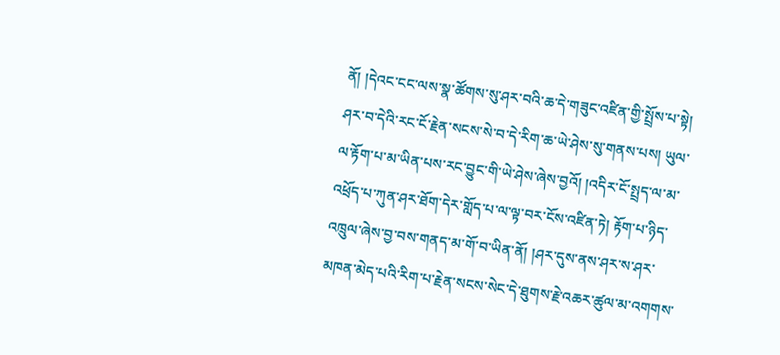ནོ། །དེའང་ངང་ལས་སྣ་ཚོགས་སུ་ཤར་བའི་ཆ་དེ་གཟུང་འཛིན་གྱི་སྤྲོས་པ་སྟེ། ཤར་བ་དེའི་རང་ངོ་རྗེན་སངས་སེ་བ་དེ་རིག་ཆ་ཡེ་ཤེས་སུ་གནས་པས། ཡུལ་ལ་རྟོག་པ་མ་ཡིན་པས་རང་བྱུང་གི་ཡེ་ཤེས་ཞེས་བྱའོ། །འདིར་ངོ་སྤྲད་ལ་མ་འཕྲོད་པ་ཀུན་ཤར་ཐོག་དེར་གློད་པ་ལ་ལྟ་བར་ངོས་འཛིན་ཏེ། རྟོག་པ་ཉིད་འཁྲུལ་ཞེས་བྱ་བས་གནད་མ་གོ་བ་ཡིན་ནོ། །ཤར་དུས་ནས་ཤར་ས་ཤར་མཁན་མེད་པའི་རིག་པ་རྗེན་སངས་སེང་དེ་ཐུགས་རྗེ་འཆར་ཚུལ་མ་འགགས་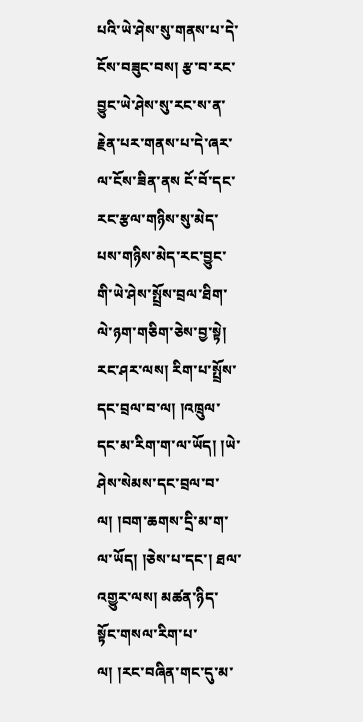པའི་ཡེ་ཤེས་སུ་གནས་པ་དེ་ངོས་བཟུང་བས། རྩ་བ་རང་བྱུང་ཡེ་ཤེས་སུ་རང་ས་ན་རྗེན་པར་གནས་པ་དེ་ཞར་ལ་ངོས་ཟིན་ནས ངོ་བོ་དང་རང་རྩལ་གཉིས་སུ་མེད་པས་གཉིས་མེད་རང་བྱུང་གི་ཡེ་ཤེས་སྤྲོས་བྲལ་ཐིག་ལེ་ཉག་གཅིག་ཅེས་བྱ་སྟེ། རང་ཤར་ལས། རིག་པ་སྤྲོས་དང་བྲལ་བ་ལ། །འཁྲུལ་དང་མ་རིག་ག་ལ་ཡོད། །ཡེ་ཤེས་སེམས་དང་བྲལ་བ་ལ། །བག་ཆགས་དྲི་མ་ག་ལ་ཡོད། །ཅེས་པ་དང་། ཐལ་འགྱུར་ལས། མཚན་ཉིད་སྟོང་གསལ་རིག་པ་ལ། །རང་བཞིན་གང་དུ་མ་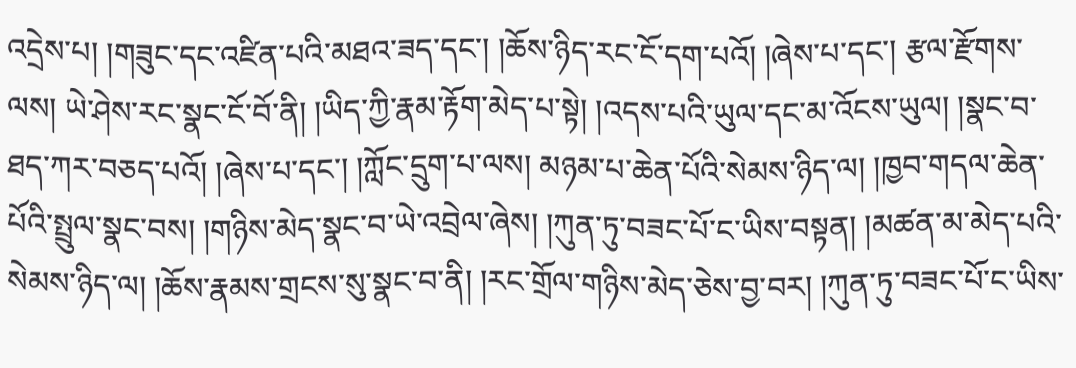འདྲེས་པ། །གཟུང་དང་འཛིན་པའི་མཐའ་ཟད་དང་། །ཆོས་ཉིད་རང་ངོ་དག་པའོ། །ཞེས་པ་དང་། རྩལ་རྫོགས་ལས། ཡེ་ཤེས་རང་སྣང་ངོ་བོ་ནི། །ཡིད་ཀྱི་རྣམ་རྟོག་མེད་པ་སྟེ། །འདས་པའི་ཡུལ་དང་མ་འོངས་ཡུལ། །སྣང་བ་ཐད་ཀར་བཅད་པའོ། །ཞེས་པ་དང་། །ཀློང་དྲུག་པ་ལས། མཉམ་པ་ཆེན་པོའི་སེམས་ཉིད་ལ། །ཁྱབ་གདལ་ཆེན་པོའི་སྤྲུལ་སྣང་བས། །གཉིས་མེད་སྣང་བ་ཡེ་འབྲེལ་ཞེས། །ཀུན་ཏུ་བཟང་པོ་ང་ཡིས་བསྟན། །མཚན་མ་མེད་པའི་སེམས་ཉིད་ལ། །ཆོས་རྣམས་གྲངས་སུ་སྣང་བ་ནི། །རང་གྲོལ་གཉིས་མེད་ཅེས་བྱ་བར། །ཀུན་ཏུ་བཟང་པོ་ང་ཡིས་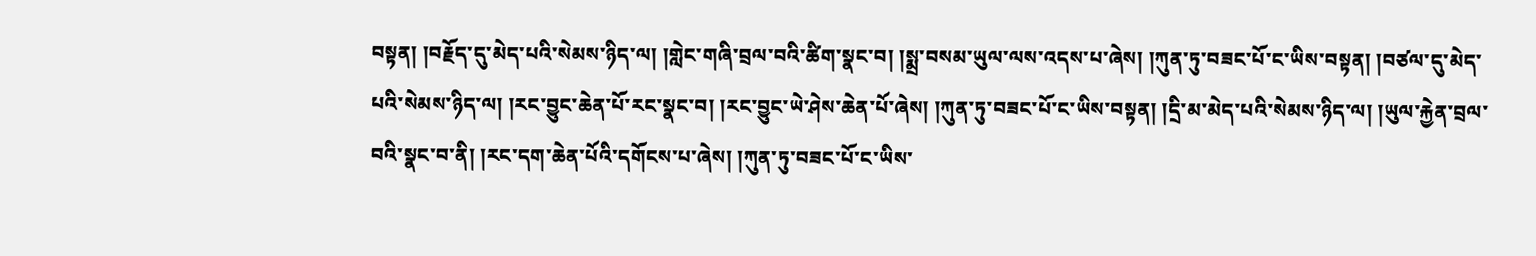བསྟན། །བརྗོད་དུ་མེད་པའི་སེམས་ཉིད་ལ། །གླེང་གཞི་བྲལ་བའི་ཚིག་སྣང་བ། །སྨྲ་བསམ་ཡུལ་ལས་འདས་པ་ཞེས། །ཀུན་ཏུ་བཟང་པོ་ང་ཡིས་བསྟན། །བཙལ་དུ་མེད་པའི་སེམས་ཉིད་ལ། །རང་བྱུང་ཆེན་པོ་རང་སྣང་བ། །རང་བྱུང་ཡེ་ཤེས་ཆེན་པོ་ཞེས། །ཀུན་ཏུ་བཟང་པོ་ང་ཡིས་བསྟན། །དྲི་མ་མེད་པའི་སེམས་ཉིད་ལ། །ཡུལ་རྐྱེན་བྲལ་བའི་སྣང་བ་ནི། །རང་དག་ཆེན་པོའི་དགོངས་པ་ཞེས། །ཀུན་ཏུ་བཟང་པོ་ང་ཡིས་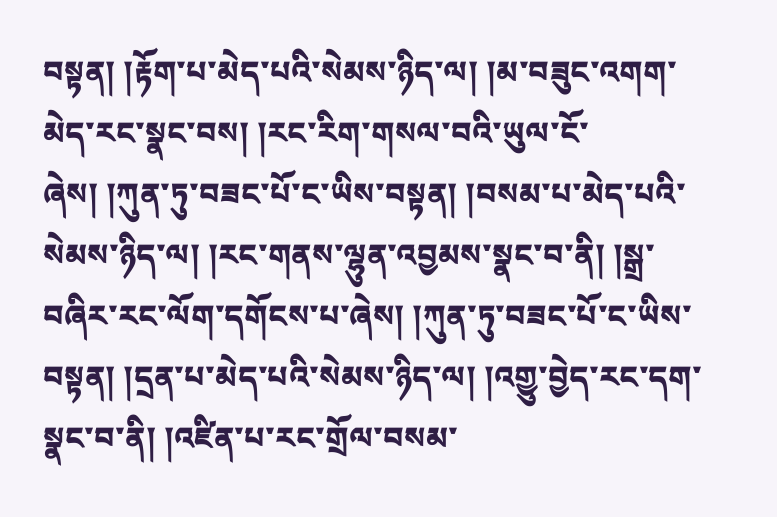བསྟན། །རྟོག་པ་མེད་པའི་སེམས་ཉིད་ལ། །མ་བཟུང་འགག་མེད་རང་སྣང་བས། །རང་རིག་གསལ་བའི་ཡུལ་ངོ་ཞེས། །ཀུན་ཏུ་བཟང་པོ་ང་ཡིས་བསྟན། །བསམ་པ་མེད་པའི་སེམས་ཉིད་ལ། །རང་གནས་ལྷུན་འབྱམས་སྣང་བ་ནི། །སྒྲ་བཞིར་རང་ལོག་དགོངས་པ་ཞེས། །ཀུན་ཏུ་བཟང་པོ་ང་ཡིས་བསྟན། །དྲན་པ་མེད་པའི་སེམས་ཉིད་ལ། །འགྱུ་བྱེད་རང་དག་སྣང་བ་ནི། །འཛིན་པ་རང་གྲོལ་བསམ་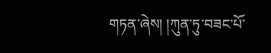གཏན་ཞེས། །ཀུན་ཏུ་བཟང་པོ་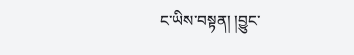ང་ཡིས་བསྟན། །བྱུང་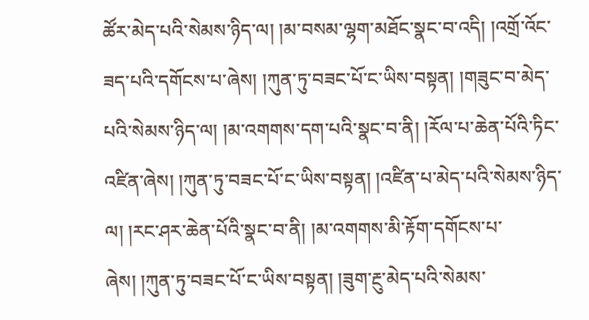ཚོར་མེད་པའི་སེམས་ཉིད་ལ། །མ་བསམ་ལྷག་མཐོང་སྣང་བ་འདི། །འགྲོ་འོང་ཟད་པའི་དགོངས་པ་ཞེས། །ཀུན་ཏུ་བཟང་པོ་ང་ཡིས་བསྟན། །གཟུང་བ་མེད་པའི་སེམས་ཉིད་ལ། །མ་འགགས་དག་པའི་སྣང་བ་ནི། །རོལ་པ་ཆེན་པོའི་ཏིང་འཛིན་ཞེས། །ཀུན་ཏུ་བཟང་པོ་ང་ཡིས་བསྟན། །འཛིན་པ་མེད་པའི་སེམས་ཉིད་ལ། །རང་ཤར་ཆེན་པོའི་སྣང་བ་ནི། །མ་འགགས་མི་རྟོག་དགོངས་པ་ཞེས། །ཀུན་ཏུ་བཟང་པོ་ང་ཡིས་བསྟན། །ཟུག་རྔུ་མེད་པའི་སེམས་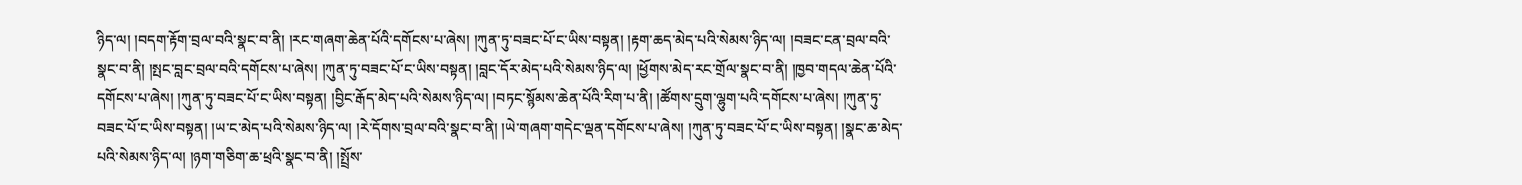ཉིད་ལ། །བདག་རྟོག་བྲལ་བའི་སྣང་བ་ནི། །རང་གཞག་ཆེན་པོའི་དགོངས་པ་ཞེས། །ཀུན་ཏུ་བཟང་པོ་ང་ཡིས་བསྟན། །རྟག་ཆད་མེད་པའི་སེམས་ཉིད་ལ། །བཟང་ངན་བྲལ་བའི་སྣང་བ་ནི། །སྤང་བླང་བྲལ་བའི་དགོངས་པ་ཞེས། །ཀུན་ཏུ་བཟང་པོ་ང་ཡིས་བསྟན། །བླང་དོར་མེད་པའི་སེམས་ཉིད་ལ། །ཕྱོགས་མེད་རང་གྲོལ་སྣང་བ་ནི། །ཁྱབ་གདལ་ཆེན་པོའི་དགོངས་པ་ཞེས། །ཀུན་ཏུ་བཟང་པོ་ང་ཡིས་བསྟན། །བྱིང་རྒོད་མེད་པའི་སེམས་ཉིད་ལ། །བཏང་སྙོམས་ཆེན་པོའི་རིག་པ་ནི། །ཚོགས་དྲུག་ལྷུག་པའི་དགོངས་པ་ཞེས། །ཀུན་ཏུ་བཟང་པོ་ང་ཡིས་བསྟན། །ཡ་ང་མེད་པའི་སེམས་ཉིད་ལ། །རེ་དོགས་བྲལ་བའི་སྣང་བ་ནི། །ཡེ་གཞག་གདེང་ལྡན་དགོངས་པ་ཞེས། །ཀུན་ཏུ་བཟང་པོ་ང་ཡིས་བསྟན། །སྣང་ཆ་མེད་པའི་སེམས་ཉིད་ལ། །ཉག་གཅིག་ཆ་ཕྲའི་སྣང་བ་ནི། །སྤྲོས་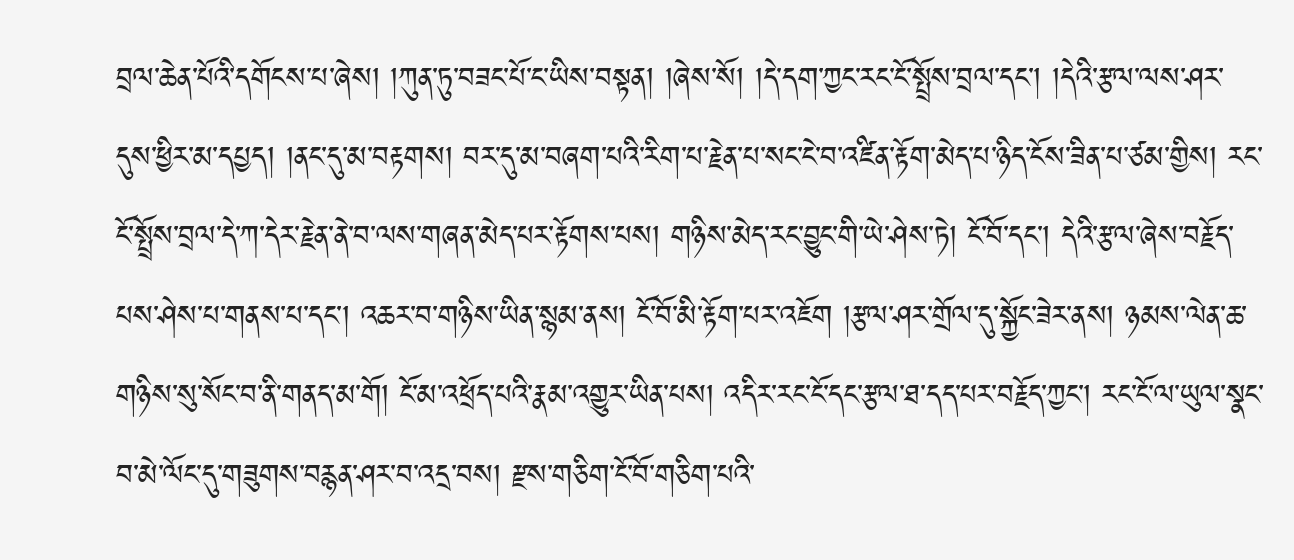བྲལ་ཆེན་པོའི་དགོངས་པ་ཞེས། །ཀུན་ཏུ་བཟང་པོ་ང་ཡིས་བསྟན། །ཞེས་སོ། །དེ་དག་ཀྱང་རང་ངོ་སྤྲོས་བྲལ་དང་། །དེའི་རྩལ་ལས་ཤར་དུས་ཕྱིར་མ་དཔྱད། །ནང་དུ་མ་བརྟགས། བར་དུ་མ་བཞག་པའི་རིག་པ་རྗེན་པ་སང་ངེ་བ་འཛིན་རྟོག་མེད་པ་ཉིད་ངོས་ཟིན་པ་ཙམ་གྱིས། རང་ངོ་སྤྲོས་བྲལ་དེ་ཀ་དེར་རྗེན་ནེ་བ་ལས་གཞན་མེད་པར་རྟོགས་པས། གཉིས་མེད་རང་བྱུང་གི་ཡེ་ཤེས་ཏེ། ངོ་བོ་དང་། དེའི་རྩལ་ཞེས་བརྗོད་པས་ཤེས་པ་གནས་པ་དང་། འཆར་བ་གཉིས་ཡིན་སྙམ་ནས། ངོ་བོ་མི་རྟོག་པར་འཇོག །རྩལ་ཤར་གྲོལ་དུ་སྐྱོང་ཟེར་ནས། ཉམས་ལེན་ཆ་གཉིས་སུ་སོང་བ་ནི་གནད་མ་གོ། ངོ་མ་འཕྲོད་པའི་རྣམ་འགྱུར་ཡིན་པས། འདིར་རང་ངོ་དང་རྩལ་ཐ་དད་པར་བརྗོད་ཀྱང་། རང་ངོ་ལ་ཡུལ་སྣང་བ་མེ་ལོང་དུ་གཟུགས་བརྙན་ཤར་བ་འདྲ་བས། རྫས་གཅིག་ངོ་བོ་གཅིག་པའི་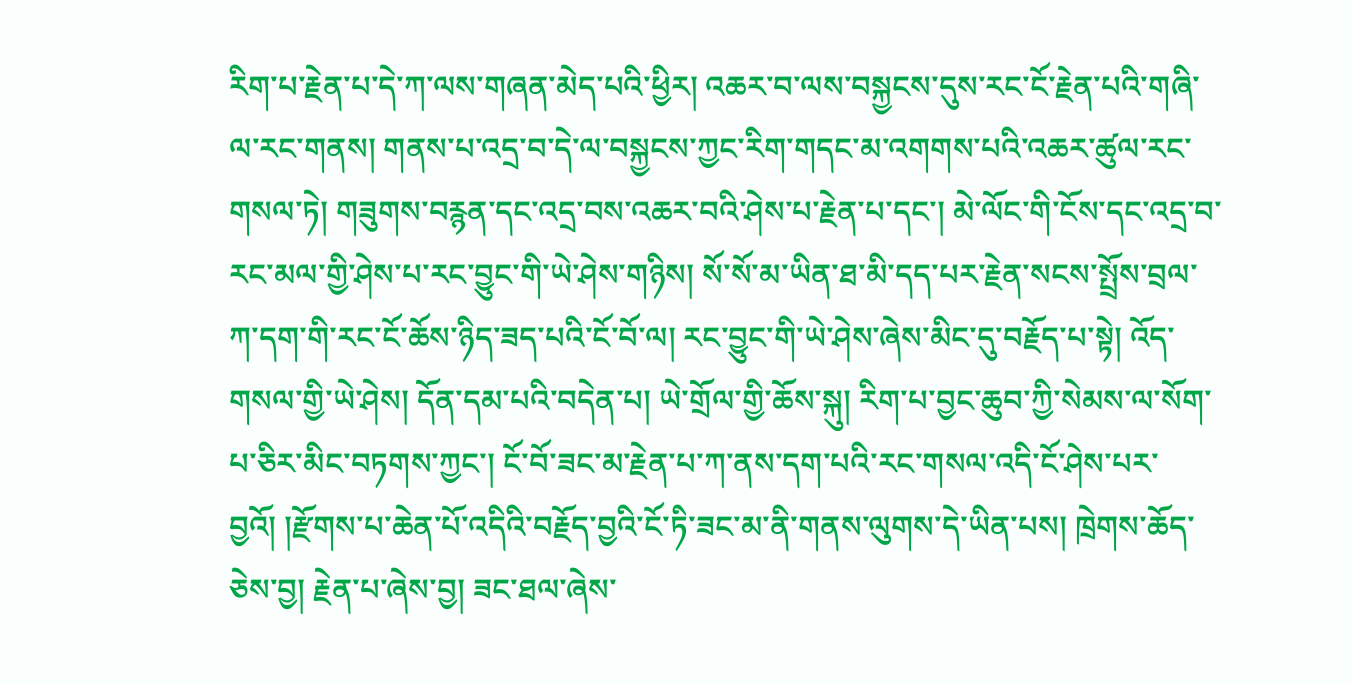རིག་པ་རྗེན་པ་དེ་ཀ་ལས་གཞན་མེད་པའི་ཕྱིར། འཆར་བ་ལས་བསྐྱངས་དུས་རང་ངོ་རྗེན་པའི་གཞི་ལ་རང་གནས། གནས་པ་འདྲ་བ་དེ་ལ་བསྐྱངས་ཀྱང་རིག་གདང་མ་འགགས་པའི་འཆར་ཚུལ་རང་གསལ་ཏེ། གཟུགས་བརྙན་དང་འདྲ་བས་འཆར་བའི་ཤེས་པ་རྗེན་པ་དང་། མེ་ལོང་གི་ངོས་དང་འདྲ་བ་རང་མལ་གྱི་ཤེས་པ་རང་བྱུང་གི་ཡེ་ཤེས་གཉིས། སོ་སོ་མ་ཡིན་ཐ་མི་དད་པར་རྗེན་སངས་སྤྲོས་བྲལ་ཀ་དག་གི་རང་ངོ་ཆོས་ཉིད་ཟད་པའི་ངོ་བོ་ལ། རང་བྱུང་གི་ཡེ་ཤེས་ཞེས་མིང་དུ་བརྗོད་པ་སྟེ། འོད་གསལ་གྱི་ཡེ་ཤེས། དོན་དམ་པའི་བདེན་པ། ཡེ་གྲོལ་གྱི་ཆོས་སྐུ། རིག་པ་བྱང་ཆུབ་ཀྱི་སེམས་ལ་སོག་པ་ཅིར་མིང་བཏགས་ཀྱང་། ངོ་བོ་ཟང་མ་རྗེན་པ་ཀ་ནས་དག་པའི་རང་གསལ་འདི་ངོ་ཤེས་པར་བྱའོ། །རྫོགས་པ་ཆེན་པོ་འདིའི་བརྗོད་བྱའི་ངོ་ཏི་ཟང་མ་ནི་གནས་ལུགས་དེ་ཡིན་པས། ཁྲེགས་ཆོད་ཅེས་བྱ། རྗེན་པ་ཞེས་བྱ། ཟང་ཐལ་ཞེས་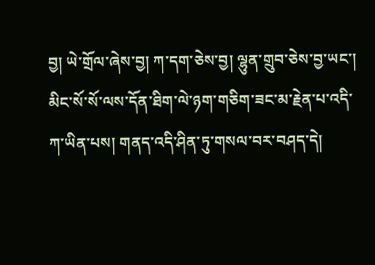བྱ། ཡེ་གྲོལ་ཞེས་བྱ། ཀ་དག་ཅེས་བྱ། ལྷུན་གྲུབ་ཅེས་བྱ་ཡང་། མིང་སོ་སོ་ལས་དོན་ཐིག་ལེ་ཉག་གཅིག་ཟང་མ་རྗེན་པ་འདི་ཀ་ཡིན་པས། གནད་འདི་ཤིན་ཏུ་གསལ་བར་བཤད་དེ།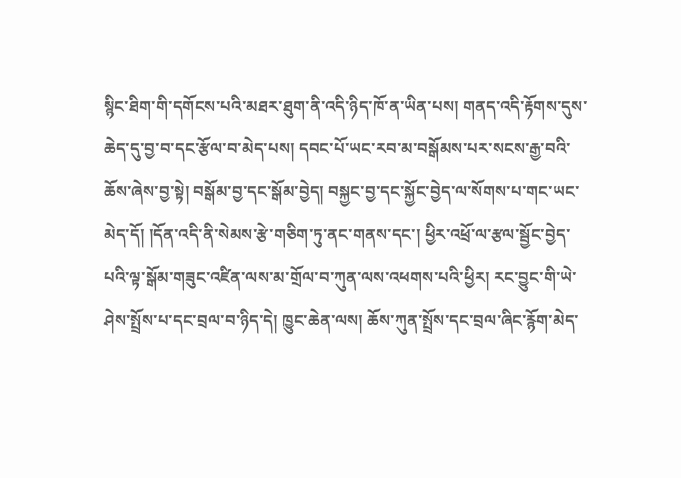སྙིང་ཐིག་གི་དགོངས་པའི་མཐར་ཐུག་ནི་འདི་ཉིད་ཁོ་ན་ཡིན་པས། གནད་འདི་རྟོགས་དུས་ཆེད་དུ་བྱ་བ་དང་རྩོལ་བ་མེད་པས། དབང་པོ་ཡང་རབ་མ་བསྒོམས་པར་སངས་རྒྱ་བའི་ཆོས་ཞེས་བྱ་སྟེ། བསྒོམ་བྱ་དང་སྒོམ་བྱེད། བསྐྱང་བྱ་དང་སྐྱོང་བྱེད་ལ་སོགས་པ་གང་ཡང་མེད་དོ། །དོན་འདི་ནི་སེམས་རྩེ་གཅིག་ཏུ་ནང་གནས་དང་། ཕྱིར་འཕྲོ་ལ་རྩལ་སྦྱོང་བྱེད་པའི་ལྟ་སྒོམ་གཟུང་འཛིན་ལས་མ་གྲོལ་བ་ཀུན་ལས་འཕགས་པའི་ཕྱིར། རང་བྱུང་གི་ཡེ་ཤེས་སྤྲོས་པ་དང་བྲལ་བ་ཉིད་དེ། ཁྱུང་ཆེན་ལས། ཆོས་ཀུན་སྤྲོས་དང་བྲལ་ཞིང་རྙོག་མེད་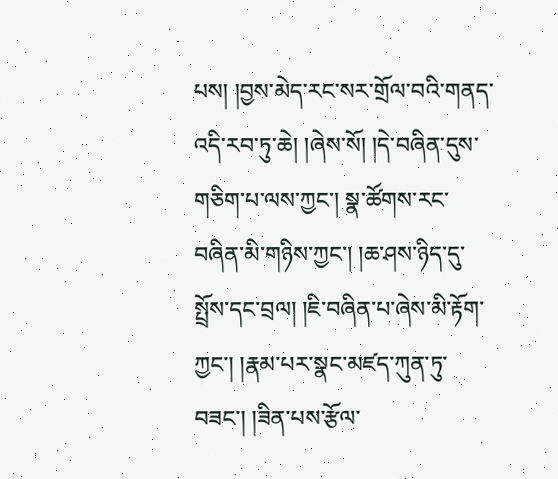པས། །བྱས་མེད་རང་སར་གྲོལ་བའི་གནད་འདི་རབ་ཏུ་ཆེ། །ཞེས་སོ། །དེ་བཞིན་དུས་གཅིག་པ་ལས་ཀྱང་། སྣ་ཚོགས་རང་བཞིན་མི་གཉིས་ཀྱང་། །ཆ་ཤས་ཉིད་དུ་སྤྲོས་དང་བྲལ། །ཇི་བཞིན་པ་ཞེས་མི་རྟོག་ཀྱང་། །རྣམ་པར་སྣང་མཛད་ཀུན་ཏུ་བཟང་། །ཟིན་པས་རྩོལ་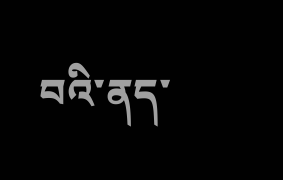བའི་ནད་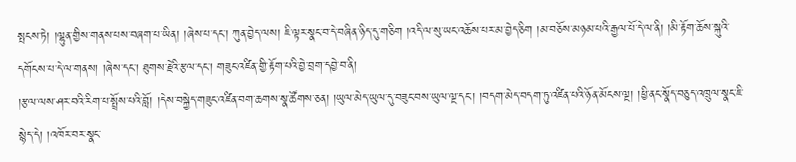སྤངས་ཏེ། །ལྷུན་གྱིས་གནས་པས་བཞག་པ་ཡིན། །ཞེས་པ་དང་། ཀུན་བྱེད་ལས། ཇི་ལྟར་སྣང་བ་དེ་བཞིན་ཉིད་དུ་གཅིག །འདི་ལ་སུ་ཡང་འཆོས་པར་མ་བྱེད་ཅིག །མ་བཅོས་མཉམ་པའི་རྒྱལ་པོ་དེ་ལ་ནི། །མི་རྟོག་ཆོས་སྐུའི་དགོངས་པ་དེ་ལ་གནས། །ཞེས་དང་། ཐུགས་རྗེའི་རྩལ་དང་། གཟུང་འཛིན་གྱི་རྟོག་པའི་བྱེ་བྲག་དབྱེ་བ་ནི།
།རྩལ་ལས་ཤར་བའི་རིག་པ་སྤྲོས་པའི་བློ། །དེས་བསྐྱེད་གཟུང་འཛིན་བག་ཆགས་སྣ་ཚོགས་ཅན། །ཡུལ་མེད་ཡུལ་དུ་བཟུང་བས་ཡུལ་ལྔ་དང་། །བདག་མེད་བདག་ཏུ་འཛིན་པའི་ཉོན་མོངས་ལྔ། །ཕྱི་ནང་སྣོད་བཅུད་འཁྲུལ་སྣང་ཇི་སྙེད་དེ། །འཁོར་བར་སྣང་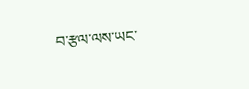བ་རྩལ་ལས་ཡང་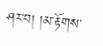ཤར་བ། །མ་རྟོགས་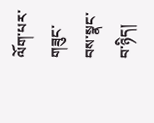ལོག་པར་གཟུང་བས་སྣང་བ་ཉིད།